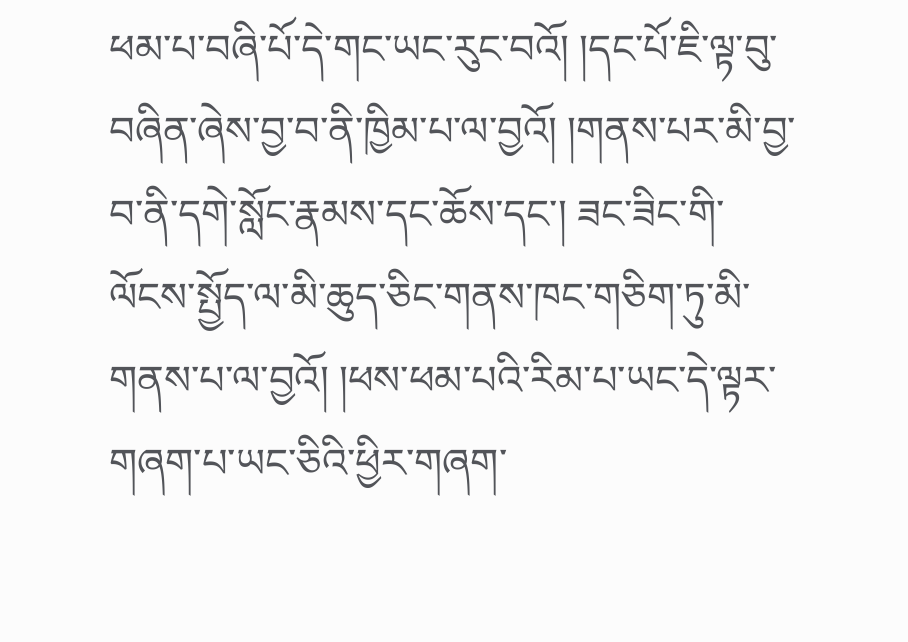ཕམ་པ་བཞི་པོ་དེ་གང་ཡང་རུང་བའོ། །དང་པོ་ཇི་ལྟ་བུ་བཞིན་ཞེས་བྱ་བ་ནི་ཁྱིམ་པ་ལ་བྱའོ། །གནས་པར་མི་བྱ་བ་ནི་དགེ་སློང་རྣམས་དང་ཆོས་དང་། ཟང་ཟིང་གི་ ལོངས་སྤྱོད་ལ་མི་ཆུད་ཅིང་གནས་ཁང་གཅིག་ཏུ་མི་གནས་པ་ལ་བྱའོ། །ཕས་ཕམ་པའི་རིམ་པ་ཡང་དེ་ལྟར་གཞག་པ་ཡང་ཅིའི་ཕྱིར་གཞག་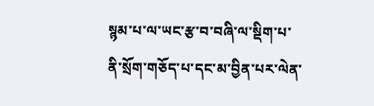སྙམ་པ་ལ་ཡང་རྩ་བ་བཞི་ལ་སྡིག་པ་ནི་སྲོག་གཅོད་པ་དང་མ་བྱིན་པར་ལེན་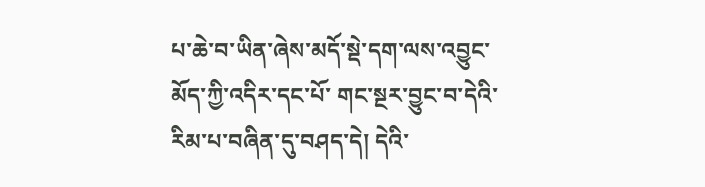པ་ཆེ་བ་ཡིན་ཞེས་མདོ་སྡེ་དག་ལས་འབྱུང་མོད་ཀྱི་འདིར་དང་པོ་ གང་སྔར་བྱུང་བ་དེའི་རིམ་པ་བཞིན་དུ་བཤད་དེ། དེའི་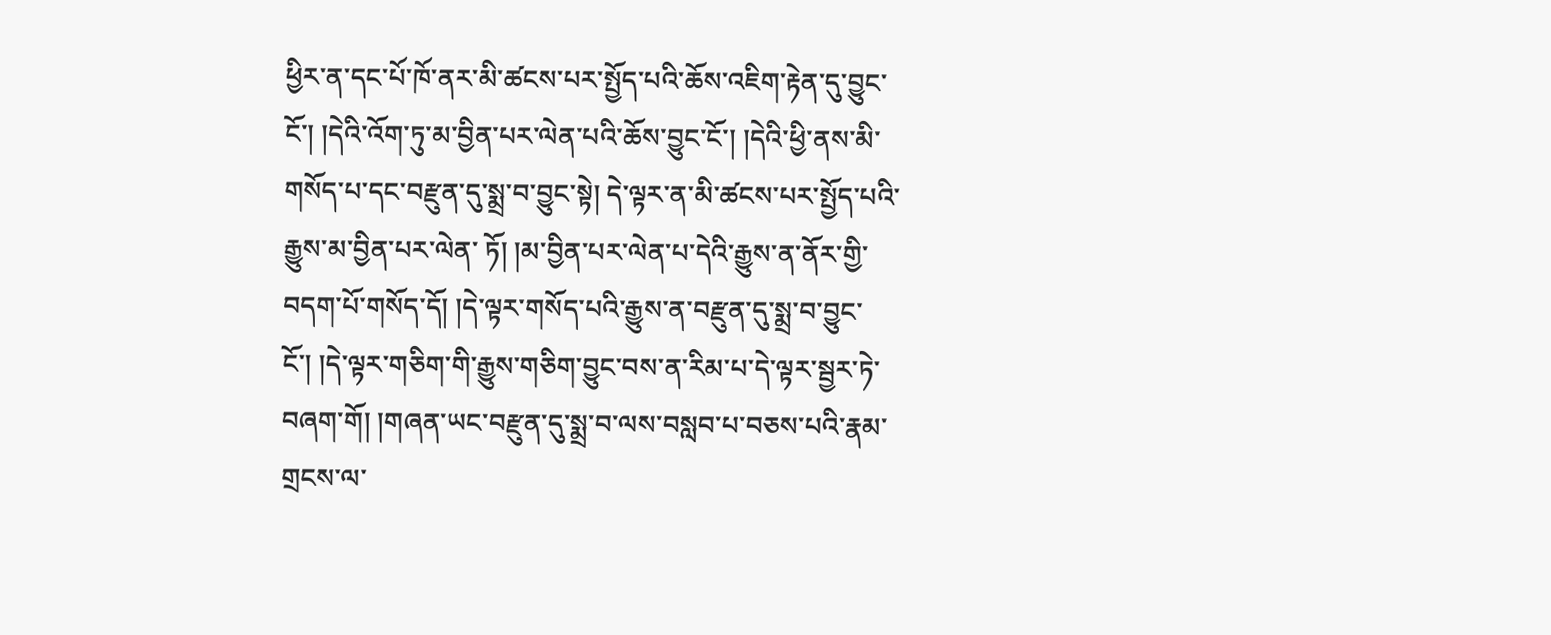ཕྱིར་ན་དང་པོ་ཁོ་ནར་མི་ཚངས་པར་སྤྱོད་པའི་ཆོས་འཇིག་རྟེན་དུ་བྱུང་ངོ་། །དེའི་འོག་ཏུ་མ་བྱིན་པར་ལེན་པའི་ཆོས་བྱུང་ངོ་། །དེའི་ཕྱི་ནས་མི་གསོད་པ་དང་བརྫུན་དུ་སྨྲ་བ་བྱུང་སྟེ། དེ་ལྟར་ན་མི་ཚངས་པར་སྤྱོད་པའི་རྒྱུས་མ་བྱིན་པར་ལེན་ ཏོ། །མ་བྱིན་པར་ལེན་པ་དེའི་རྒྱུས་ན་ནོར་གྱི་བདག་པོ་གསོད་དོ། །དེ་ལྟར་གསོད་པའི་རྒྱུས་ན་བརྫུན་དུ་སྨྲ་བ་བྱུང་ངོ་། །དེ་ལྟར་གཅིག་གི་རྒྱུས་གཅིག་བྱུང་བས་ན་རིམ་པ་དེ་ལྟར་སྦྱར་ཏེ་བཞག་གོ། །གཞན་ཡང་བརྫུན་དུ་སྨྲ་བ་ལས་བསླབ་པ་བཅས་པའི་རྣམ་གྲངས་ལ་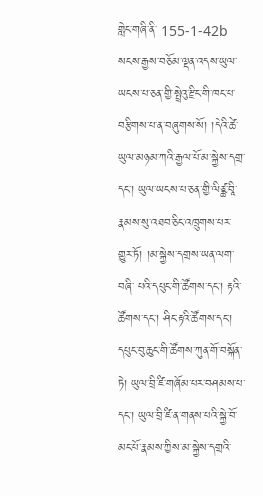གླེང་གཞི་ནི་ 155-1-42b སངས་རྒྱས་བཅོམ་ལྡན་འདས་ཡུལ་ཡངས་པ་ཅན་གྱི་སྤྲེའུ་རྫིང་གི་ཁང་པ་བརྩིགས་པ་ན་བཞུགས་སོ། །དེའི་ཚེ་ཡུལ་མཉམ་ཀའི་རྒྱལ་པོ་མ་སྐྱེས་དགྲ་དང་། ཡུལ་ཡངས་པ་ཅན་གྱི་ལིཙྪ་བཱི་རྣམས་སུ་འཐབ་ཅིང་འཁྲུགས་པར་གྱུར་ཏོ། །མ་སྐྱེས་དགྲས་ཡན་ལག་བཞི་ པའི་དཔུང་གི་ཚོགས་དང་། རྟའི་ཚོགས་དང་། ཤིང་རྟའི་ཚོགས་དང་། དཔུང་བུ་ཆུང་གི་ཚོགས་ཀུན་གོ་བསྐོན་ཏེ། ཡུལ་བྲི་ཛི་གཞོམ་པར་བཤམས་པ་དང་། ཡུལ་བྲི་ཛི་ན་གནས་པའི་སྐྱེ་བོ་མང་པོ་རྣམས་ཀྱིས་མ་སྐྱེས་དགྲའི་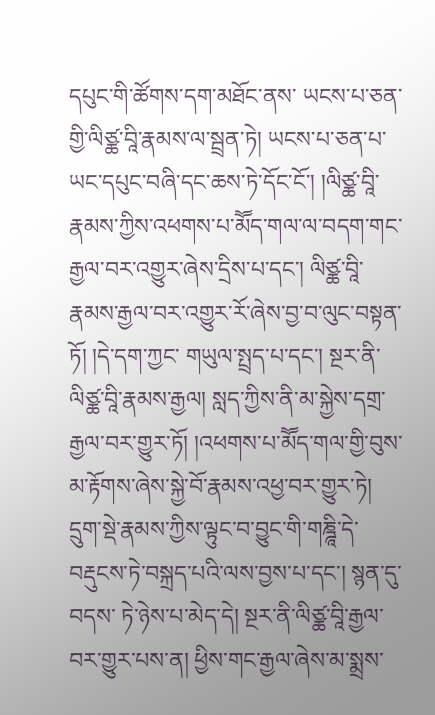དཔུང་གི་ཚོགས་དག་མཐོང་ནས་ ཡངས་པ་ཅན་གྱི་ལིཙྪ་བཱི་རྣམས་ལ་སྦྲན་ཏེ། ཡངས་པ་ཅན་པ་ཡང་དཔུང་བཞི་དང་ཆས་ཏེ་དོང་ངོ་། །ལིཙྪ་བཱི་རྣམས་ཀྱིས་འཕགས་པ་མཽད་གལ་ལ་བདག་གང་རྒྱལ་བར་འགྱུར་ཞེས་དྲིས་པ་དང་། ལིཙྪ་བཱི་རྣམས་རྒྱལ་བར་འགྱུར་རོ་ཞེས་བྱ་བ་ལུང་བསྟན་ཏོ། །དེ་དག་ཀྱང་ གཡུལ་སྤྲད་པ་དང་། སྔར་ནི་ལིཙྪ་བཱི་རྣམས་རྒྱལ། སླད་ཀྱིས་ནི་མ་སྐྱེས་དགྲ་རྒྱལ་བར་གྱུར་ཏོ། །འཕགས་པ་མཽད་གལ་གྱི་བུས་མ་རྟོགས་ཞེས་སྐྱེ་བོ་རྣམས་འཕྱ་བར་གྱུར་ཏེ། དྲུག་སྡེ་རྣམས་ཀྱིས་ལྟུང་བ་བྱུང་གི་གཎྜཱི་དེ་བརྡུངས་ཏེ་བསྐྲད་པའི་ལས་བྱས་པ་དང་། སྙན་དུ་བདས་ ཏེ་ཉེས་པ་མེད་དེ། སྔར་ནི་ལིཙྪ་བཱི་རྒྱལ་བར་གྱུར་པས་ན། ཕྱིས་གང་རྒྱལ་ཞེས་མ་སྨྲས་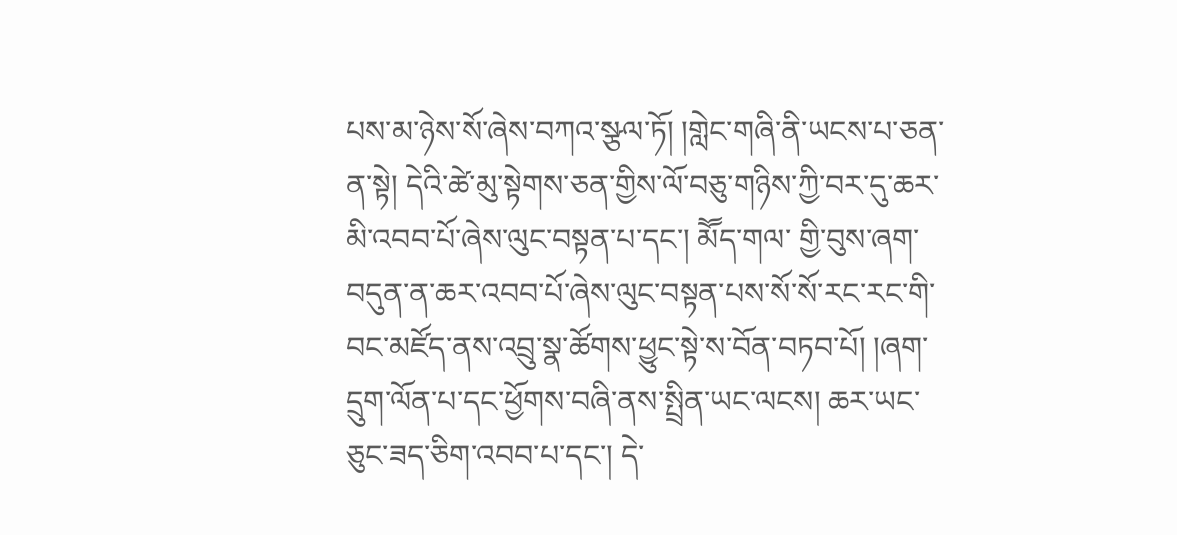པས་མ་ཉེས་སོ་ཞེས་བཀའ་སྩལ་ཏོ། །གླེང་གཞི་ནི་ཡངས་པ་ཅན་ན་སྟེ། དེའི་ཚེ་མུ་སྟེགས་ཅན་གྱིས་ལོ་བཅུ་གཉིས་ཀྱི་བར་དུ་ཆར་མི་འབབ་པོ་ཞེས་ལུང་བསྟན་པ་དང་། མཽད་གལ་ གྱི་བུས་ཞག་བདུན་ན་ཆར་འབབ་པོ་ཞེས་ལུང་བསྟན་པས་སོ་སོ་རང་རང་གི་བང་མཛོད་ནས་འབྲུ་སྣ་ཚོགས་ཕྱུང་སྟེ་ས་བོན་བཏབ་པོ། །ཞག་དྲུག་ལོན་པ་དང་ཕྱོགས་བཞི་ནས་སྤྲིན་ཡང་ལངས། ཆར་ཡང་ཅུང་ཟད་ཅིག་འབབ་པ་དང་། དེ་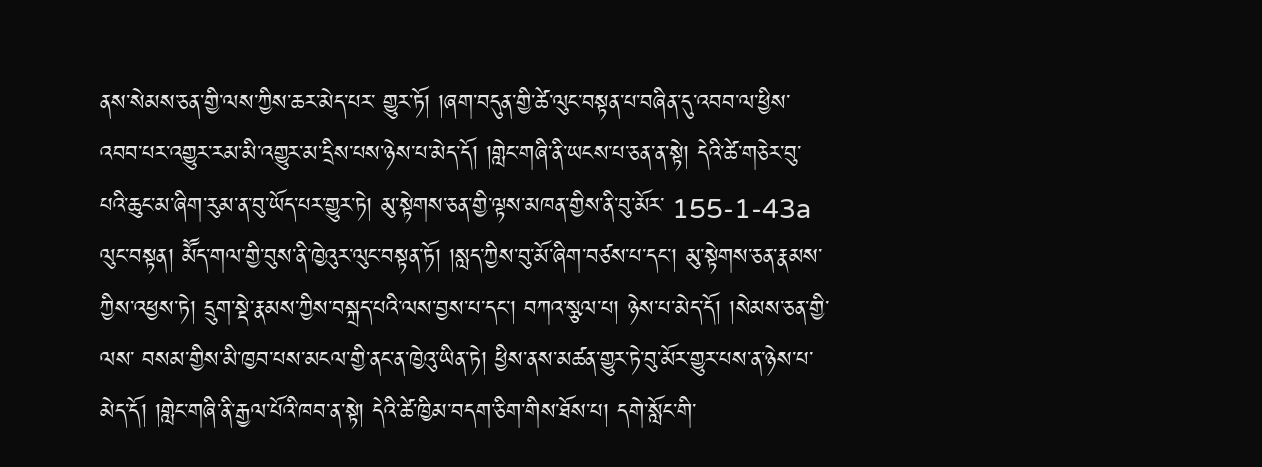ནས་སེམས་ཅན་གྱི་ལས་ཀྱིས་ཆར་མེད་པར་ གྱུར་ཏོ། །ཞག་བདུན་གྱི་ཚེ་ལུང་བསྟན་པ་བཞིན་དུ་འབབ་ལ་ཕྱིས་འབབ་པར་འགྱུར་རམ་མི་འགྱུར་མ་དྲིས་པས་ཉེས་པ་མེད་དོ། །གླེང་གཞི་ནི་ཡངས་པ་ཅན་ན་སྟེ། དེའི་ཚེ་གཅེར་བུ་པའི་ཆུང་མ་ཞིག་རུམ་ན་བུ་ཡོད་པར་གྱུར་ཏེ། མུ་སྟེགས་ཅན་གྱི་ལྟས་མཁན་གྱིས་ནི་བུ་མོར་ 155-1-43a ལུང་བསྟན། མཽད་གལ་གྱི་བུས་ནི་ཁྱེའུར་ལུང་བསྟན་ཏོ། །སླད་ཀྱིས་བུ་མོ་ཞིག་བཙས་པ་དང་། མུ་སྟེགས་ཅན་རྣམས་ཀྱིས་འཕྱས་ཏེ། དྲུག་སྡེ་རྣམས་ཀྱིས་བསྐྲད་པའི་ལས་བྱས་པ་དང་། བཀའ་སྩལ་པ། ཉེས་པ་མེད་དོ། །སེམས་ཅན་གྱི་ལས་ བསམ་གྱིས་མི་ཁྱབ་པས་མངལ་གྱི་ནང་ན་ཁྱེའུ་ཡིན་ཏེ། ཕྱིས་ནས་མཚན་གྱུར་ཏེ་བུ་མོར་གྱུར་པས་ན་ཉེས་པ་མེད་དོ། །གླེང་གཞི་ནི་རྒྱལ་པོའི་ཁབ་ན་སྟེ། དེའི་ཚེ་ཁྱིམ་བདག་ཅིག་གིས་ཐོས་པ། དགེ་སློང་གི་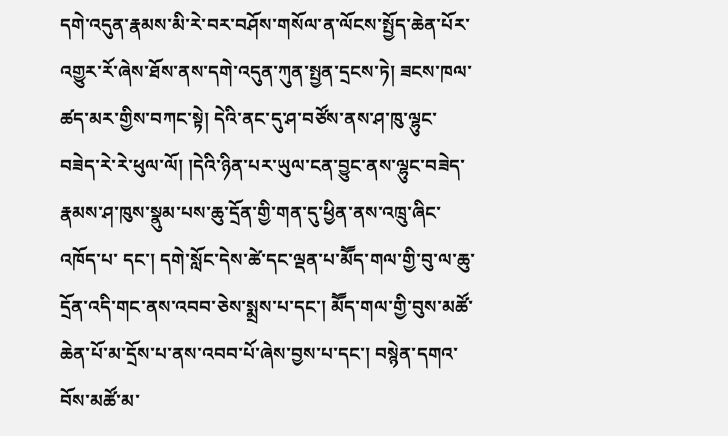དགེ་འདུན་རྣམས་མི་རེ་བར་བཤོས་གསོལ་ན་ལོངས་སྤྱོད་ཆེན་པོར་ འགྱུར་རོ་ཞེས་ཐོས་ནས་དགེ་འདུན་ཀུན་སྤྱན་དྲངས་ཏེ། ཟངས་ཁལ་ཚད་མར་གྱིས་བཀང་སྟེ། དེའི་ནང་དུ་ཤ་བཙོས་ནས་ཤ་ཁུ་ལྷུང་བཟེད་རེ་རེ་ཕུལ་ལོ། །དེའི་ཉིན་པར་ཡུལ་ངན་བྱུང་ནས་ལྷུང་བཟེད་རྣམས་ཤ་ཁུས་སྣུམ་པས་ཆུ་དྲོན་གྱི་གན་དུ་ཕྱིན་ནས་འཁྲུ་ཞིང་འཁོད་པ་ དང་། དགེ་སློང་དེས་ཚེ་དང་ལྡན་པ་མཽད་གལ་གྱི་བུ་ལ་ཆུ་དྲོན་འདི་གང་ནས་འབབ་ཅེས་སྨྲས་པ་དང་། མཽད་གལ་གྱི་བུས་མཚོ་ཆེན་པོ་མ་དྲོས་པ་ནས་འབབ་པོ་ཞེས་བྱས་པ་དང་། བསྙེན་དགའ་བོས་མཚོ་མ་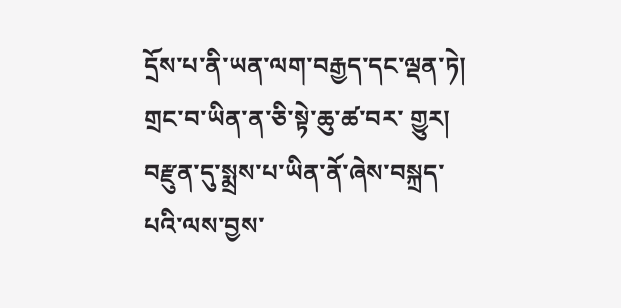དྲོས་པ་ནི་ཡན་ལག་བརྒྱད་དང་ལྡན་ཏེ། གྲང་བ་ཡིན་ན་ཅི་སྟེ་ཆུ་ཚ་བར་ གྱུར། བརྫུན་དུ་སྨྲས་པ་ཡིན་ནོ་ཞེས་བསྐྲད་པའི་ལས་བྱས་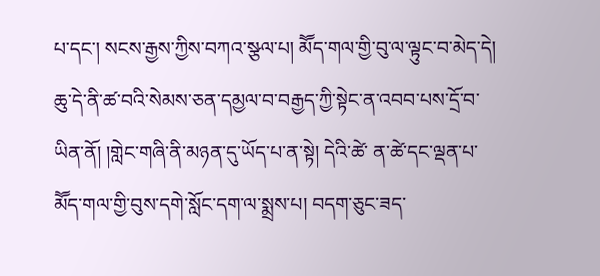པ་དང་། སངས་རྒྱས་ཀྱིས་བཀའ་སྩལ་པ། མཽད་གལ་གྱི་བུ་ལ་ལྟུང་བ་མེད་དེ། ཆུ་དེ་ནི་ཚ་བའི་སེམས་ཅན་དམྱལ་བ་བརྒྱད་ཀྱི་སྟེང་ན་འབབ་པས་དྲོ་བ་ཡིན་ནོ། །གླེང་གཞི་ནི་མཉན་དུ་ཡོད་པ་ན་སྟེ། དེའི་ཚེ་ ན་ཚེ་དང་ལྡན་པ་མཽད་གལ་གྱི་བུས་དགེ་སློང་དག་ལ་སྨྲས་པ། བདག་ཅུང་ཟད་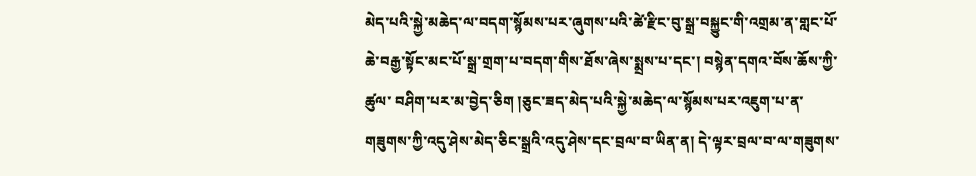མེད་པའི་སྐྱེ་མཆེད་ལ་བདག་སྙོམས་པར་ཞུགས་པའི་ཚེ་རྫིང་བུ་སྒྲ་བསྐྱུང་གི་འགྲམ་ན་གླང་པོ་ཆེ་བརྒྱ་སྟོང་མང་པོ་སྒྲ་གྲག་པ་བདག་གིས་ཐོས་ཞེས་སྨྲས་པ་དང་། བསྙེན་དགའ་བོས་ཆོས་ཀྱི་ཚུལ་ བཤིག་པར་མ་བྱེད་ཅིག །ཅུང་ཟད་མེད་པའི་སྐྱེ་མཆེད་ལ་སྙོམས་པར་འཇུག་པ་ན་གཟུགས་ཀྱི་འདུ་ཤེས་མེད་ཅིང་སྒྲའི་འདུ་ཤེས་དང་བྲལ་བ་ཡིན་ན། དེ་ལྟར་བྲལ་བ་ལ་གཟུགས་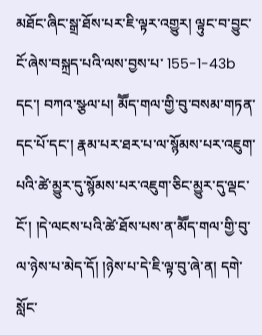མཐོང་ཞིང་སྒྲ་ཐོས་པར་ཇི་ལྟར་འགྱུར། ལྟུང་བ་བྱུང་ངོ་ཞེས་བསྐྲད་པའི་ལས་བྱས་པ་ 155-1-43b དང་། བཀའ་སྩལ་པ། མཽད་གལ་གྱི་བུ་བསམ་གཏན་དང་པོ་དང་། རྣམ་པར་ཐར་པ་ལ་སྙོམས་པར་འཇུག་པའི་ཚེ་མྱུར་དུ་སྙོམས་པར་འཇུག་ཅིང་མྱུར་དུ་ལྡང་ངོ་། །དེ་ལངས་པའི་ཚེ་ཐོས་པས་ན་མཽད་གལ་གྱི་བུ་ལ་ཉེས་པ་མེད་དོ། །ཉེས་པ་དེ་ཇི་ལྟ་བུ་ཞེ་ན། དགེ་སློང་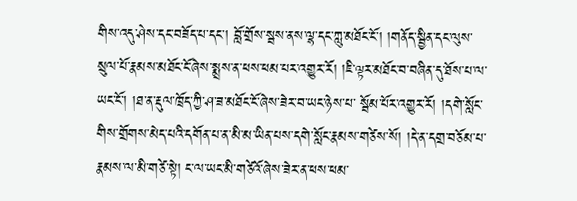གིས་འདུ་ཤེས་དང་བཟོད་པ་དང་། བློ་གྲོས་སྦས་ནས་ལྷ་དང་ཀླུ་མཐོང་ངོ་། །གནོད་སྦྱིན་དང་ལུས་སྲུལ་པོ་རྣམས་མཐོང་ངོ་ཞེས་སྨྲས་ན་ཕས་ཕམ་པར་འགྱུར་རོ། །ཇི་ལྟར་མཐོང་བ་བཞིན་དུ་ཐོས་པ་ལ་ཡང་ངོ་། །ཐ་ན་རྡུལ་ཁྲོད་ཀྱི་ཤ་ཟ་མཐོང་ངོ་ཞེས་ཟེར་བ་ཡང་ཉེས་པ་ སྦོམ་པོར་འགྱུར་རོ། །དགེ་སློང་གིས་གྲོགས་མེད་པའི་དགོན་པ་ན་མི་མ་ཡིན་པས་དགེ་སློང་རྣམས་གཙེས་སོ། །དེ་ན་དགྲ་བཅོམ་པ་རྣམས་ལ་མི་གཙེ་སྟེ། ང་ལ་ཡང་མི་གཙེའོ་ཞེས་ཟེར་ན་ཕས་ཕམ་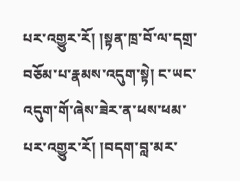པར་འགྱུར་རོ། །སྟན་ཁྲ་བོ་ལ་དགྲ་བཅོམ་པ་རྣམས་འདུག་སྟེ། ང་ཡང་ འདུག་གོ་ཞེས་ཟེར་ན་ཕས་ཕམ་པར་འགྱུར་རོ། །བདག་བླ་མར་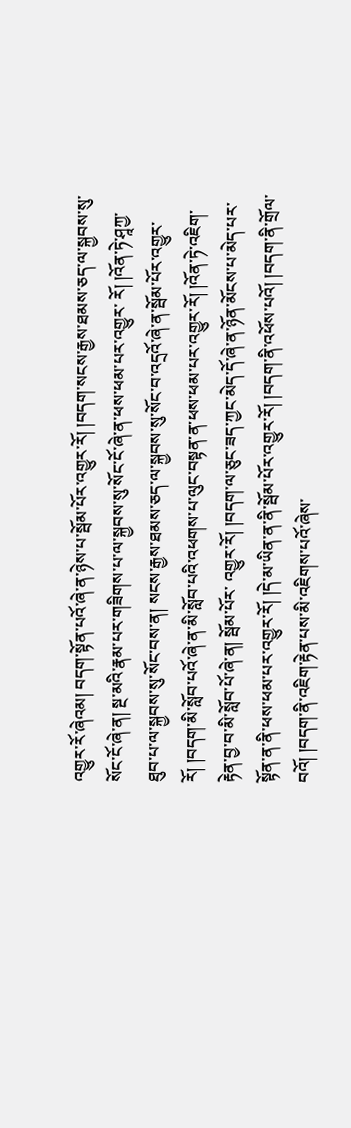འགྱུར་རོ་ཞེའམ། བདག་སྟོན་པའོ་ཞེ་ན་ཉེས་པ་སྦོམ་པོར་འགྱུར་རོ། །བདག་སངས་རྒྱས་ཐམས་ཅད་ལ་སྐྱབས་སུ་སོང་ངོ་ཞེ་ན། སྔ་མའི་རྣམ་པར་གཟིགས་པ་ལ་སྐྱབས་སུ་སོང་ངོ་ཞེ་ན་ཕས་ཕམ་པར་འགྱུར་ རོ། །འོན་ཏེ་ཤཱཀྱ་ཐུབ་པ་ལ་སྐྱབས་སུ་སོང་བས་ན། སངས་རྒྱས་ཐམས་ཅད་ལ་སྐྱབས་སུ་སོང་བ་འདྲའོ་ཞེ་ན་སྦོམ་པོར་འགྱུར་རོ། །བདག་མི་སློབ་པའོ་ཞེ་ན་མི་སློབ་པའི་འཕགས་པ་ལུང་བསྟན་ན་ཕས་ཕམ་པར་འགྱུར་རོ། །འོན་ཏེ་འཇིག་རྟེན་བྱ་བ་མི་སློབ་པོ་ཞེ་ན། སྦོམ་པོར་ འགྱུར་རོ། །བདག་ལ་ཅུང་ཟད་ཀྱང་མེད་དོ་ཞེ་ན་ཉོན་མོངས་པ་མེད་པར་སྟོན་ན་ནི་ཕས་ཕམ་པར་འགྱུར་རོ། །དེ་མ་ཡིན་ན་ནི་སྦོམ་པོར་འགྱུར་རོ། །བདག་ནི་འཕོས་པའོ། །བདག་ནི་གྲོལ་བའོ། །བདག་ནི་འཇིག་རྟེན་པས་མི་འཇིགས་པའོ་ཞེས་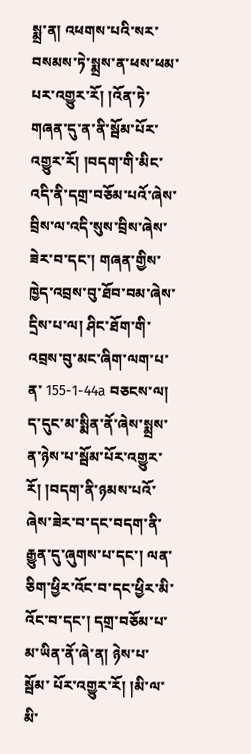སྨྲ་ན། འཕགས་པའི་སར་ བསམས་ཏེ་སྨྲས་ན་ཕས་ཕམ་པར་འགྱུར་རོ། །འོན་ཏེ་གཞན་དུ་ན་ནི་སྦོམ་པོར་འགྱུར་རོ། །བདག་གི་མིང་འདི་ནི་དགྲ་བཅོམ་པའོ་ཞེས་བྲིས་ལ་འདི་སུས་བྲིས་ཞེས་ཟེར་བ་དང་། གཞན་གྱིས་ཁྱེད་འབྲས་བུ་ཐོབ་བམ་ཞེས་དྲིས་པ་ལ། ཤིང་ཐོག་གི་འབྲས་བུ་མང་ཞིག་ལག་པ་ན་ 155-1-44a བཅངས་ལ། ད་དུང་མ་སྨིན་ནོ་ཞེས་སྨྲས་ན་ཉེས་པ་སྦོམ་པོར་འགྱུར་རོ། །བདག་ནི་ཉམས་པའོ་ཞེས་ཟེར་བ་དང་བདག་ནི་རྒྱུན་དུ་ཞུགས་པ་དང་། ལན་ཅིག་ཕྱིར་འོང་བ་དང་ཕྱིར་མི་འོང་བ་དང་། དགྲ་བཅོམ་པ་མ་ཡིན་ནོ་ཞེ་ན། ཉེས་པ་སྦོམ་ པོར་འགྱུར་རོ། །མི་ལ་མི་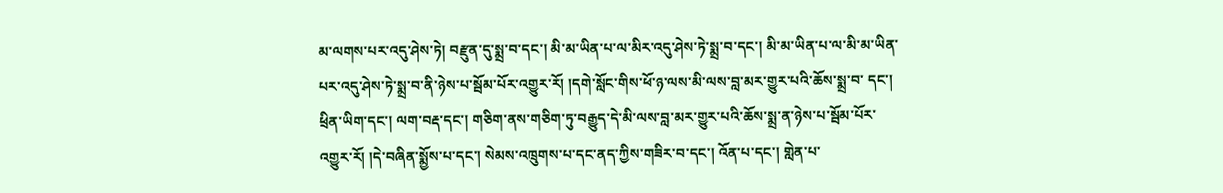མ་ལགས་པར་འདུ་ཤེས་ཏེ། བརྫུན་དུ་སྨྲ་བ་དང་། མི་མ་ཡིན་པ་ལ་མིར་འདུ་ཤེས་ཏེ་སྨྲ་བ་དང་། མི་མ་ཡིན་པ་ལ་མི་མ་ཡིན་པར་འདུ་ཤེས་ཏེ་སྨྲ་བ་ནི་ཉེས་པ་སྦོམ་པོར་འགྱུར་རོ། །དགེ་སློང་གིས་ཕོ་ཉ་ལས་མི་ལས་བླ་མར་གྱུར་པའི་ཆོས་སྨྲ་བ་ དང་། ཕྲིན་ཡིག་དང་། ལག་བརྡ་དང་། གཅིག་ནས་གཅིག་ཏུ་བརྒྱུད་དེ་མི་ལས་བླ་མར་གྱུར་པའི་ཆོས་སྨྲ་ན་ཉེས་པ་སྦོམ་པོར་འགྱུར་རོ། །དེ་བཞིན་སྨྱོས་པ་དང་། སེམས་འཁྲུགས་པ་དང་ནད་ཀྱིས་གཟིར་བ་དང་། འོན་པ་དང་། གླེན་པ་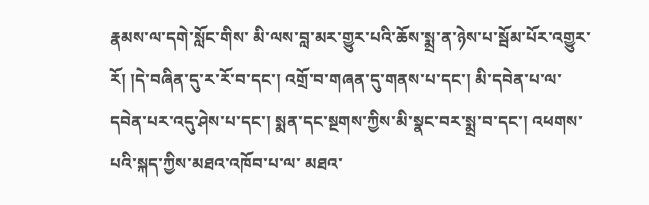རྣམས་ལ་དགེ་སློང་གིས་ མི་ལས་བླ་མར་གྱུར་པའི་ཆོས་སྨྲ་ན་ཉེས་པ་སྦོམ་པོར་འགྱུར་རོ། །དེ་བཞིན་དུ་ར་རོ་བ་དང་། འགྲོ་བ་གཞན་དུ་གནས་པ་དང་། མི་དབེན་པ་ལ་དབེན་པར་འདུ་ཤེས་པ་དང་། སྨན་དང་སྔགས་ཀྱིས་མི་སྣང་བར་སྨྲ་བ་དང་། འཕགས་པའི་སྐད་ཀྱིས་མཐའ་འཁོབ་པ་ལ་ མཐའ་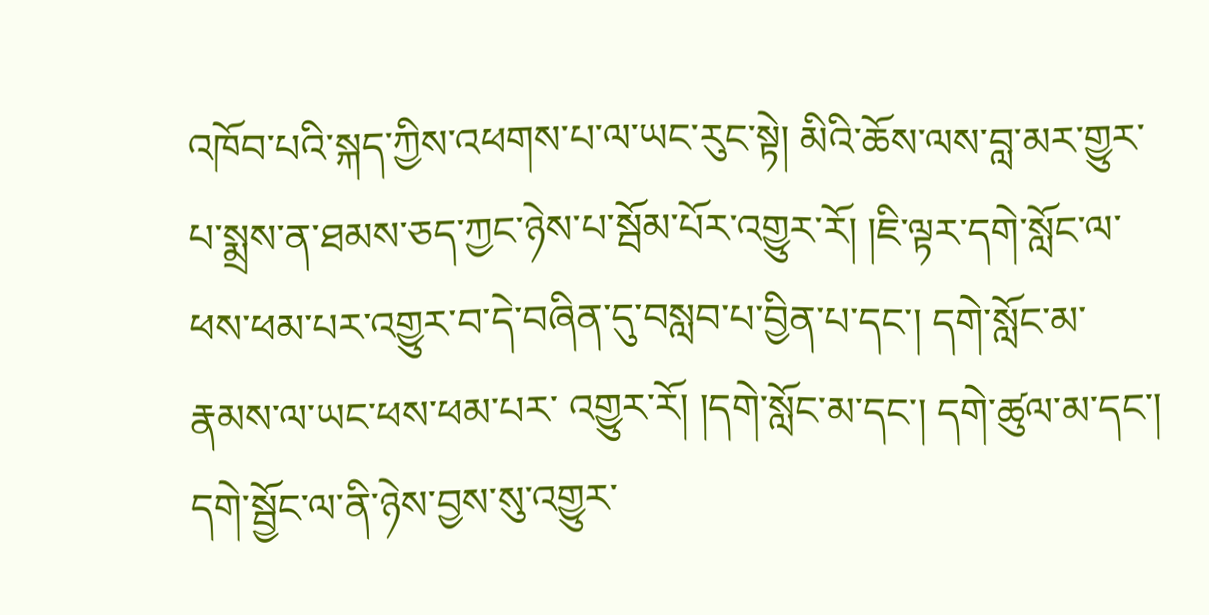འཁོབ་པའི་སྐད་ཀྱིས་འཕགས་པ་ལ་ཡང་རུང་སྟེ། མིའི་ཆོས་ལས་བླ་མར་གྱུར་པ་སྨྲས་ན་ཐམས་ཅད་ཀྱང་ཉེས་པ་སྦོམ་པོར་འགྱུར་རོ། །ཇི་ལྟར་དགེ་སློང་ལ་ཕས་ཕམ་པར་འགྱུར་བ་དེ་བཞིན་དུ་བསླབ་པ་བྱིན་པ་དང་། དགེ་སློང་མ་རྣམས་ལ་ཡང་ཕས་ཕམ་པར་ འགྱུར་རོ། །དགེ་སློང་མ་དང་། དགེ་ཚུལ་མ་དང་། དགེ་སྦྱོང་ལ་ནི་ཉེས་བྱས་སུ་འགྱུར་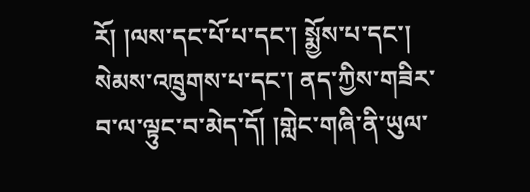རོ། །ལས་དང་པོ་པ་དང་། སྨྱོས་པ་དང་། སེམས་འཁྲུགས་པ་དང་། ནད་ཀྱིས་གཟིར་བ་ལ་ལྟུང་བ་མེད་དོ། །གླེང་གཞི་ནི་ཡུལ་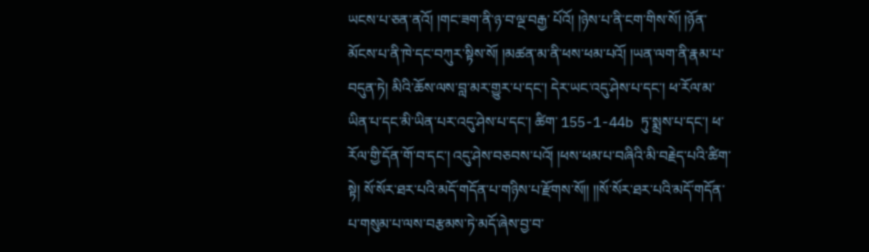ཡངས་པ་ཅན་ནའོ། །གང་ཟག་ནི་ཉ་བ་ལྔ་བརྒྱ་ པོའོ། །ཉེས་པ་ནི་ངག་གིས་སོ། །ཉོན་མོངས་པ་ནི་ཁེ་དང་བཀུར་སྟིས་སོ། །མཚན་མ་ནི་ཕས་ཕམ་པའོ། །ཡན་ལག་ནི་རྣམ་པ་བདུན་ཏེ། མིའི་ཆོས་ལས་བླ་མར་གྱུར་པ་དང་། དེར་ཡང་འདུ་ཤེས་པ་དང་། ཕ་རོལ་མ་ཡིན་པ་དང་མི་ཡིན་པར་འདུ་ཤེས་པ་དང་། ཚིག་ 155-1-44b ཏུ་སྨྲས་པ་དང་། ཕ་རོལ་གྱི་དོན་གོ་བ་དང་། འདུ་ཤེས་བཅབས་པའོ། །ཕས་ཕམ་པ་བཞིའི་མི་བརྗེད་པའི་ཚིག་སྟེ། སོ་སོར་ཐར་པའི་མདོ་གདོན་པ་གཉིས་པ་རྫོགས་སོ།། །།སོ་སོར་ཐར་པའི་མདོ་གདོན་པ་གསུམ་པ་ལས་བརྩམས་ཏེ་མདོ་ཞེས་བྱ་བ་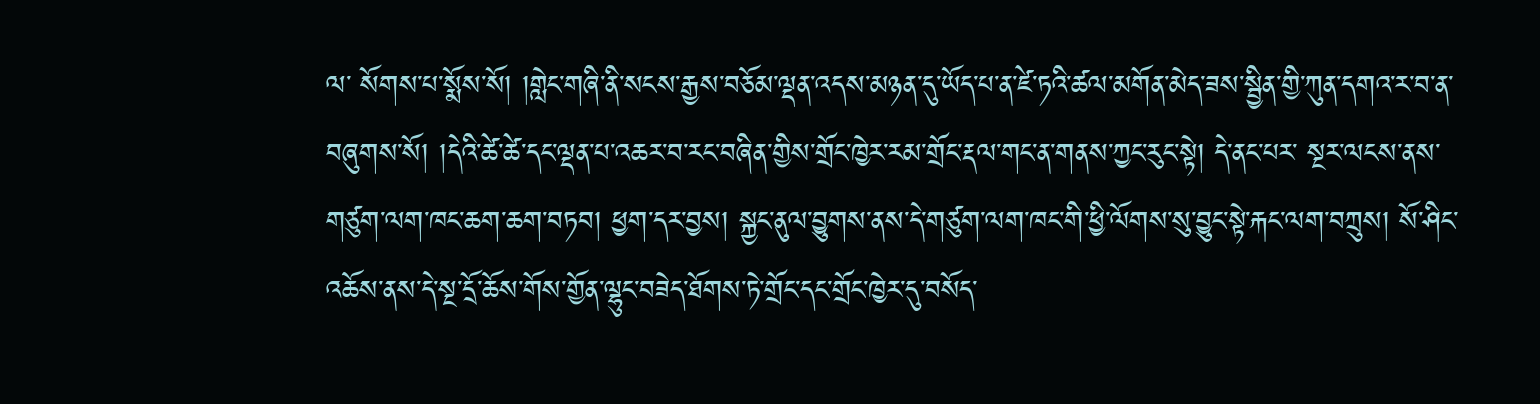ལ་ སོགས་པ་སྨོས་སོ། །གླེང་གཞི་ནི་སངས་རྒྱས་བཅོམ་ལྡན་འདས་མཉན་དུ་ཡོད་པ་ན་ཛེ་ཏའི་ཚལ་མགོན་མེད་ཟས་སྦྱིན་གྱི་ཀུན་དགའ་ར་བ་ན་བཞུགས་སོ། །དེའི་ཚེ་ཚེ་དང་ལྡན་པ་འཆར་བ་རང་བཞིན་གྱིས་གྲོང་ཁྱེར་རམ་གྲོང་རྡལ་གང་ན་གནས་ཀྱང་རུང་སྟེ། དེ་ནང་པར་ སྔར་ལངས་ནས་གཙུག་ལག་ཁང་ཆག་ཆག་བཏབ། ཕྱག་དར་བྱས། སྐྱང་ནུལ་བྱུགས་ནས་དེ་གཙུག་ལག་ཁང་གི་ཕྱི་ལོགས་སུ་བྱུང་སྟེ་རྐང་ལག་བཀྲུས། སོ་ཤིང་འཆོས་ནས་དེ་སྔ་དྲོ་ཆོས་གོས་གྱོན་ལྷུང་བཟེད་ཐོགས་ཏེ་གྲོང་དང་གྲོང་ཁྱེར་དུ་བསོད་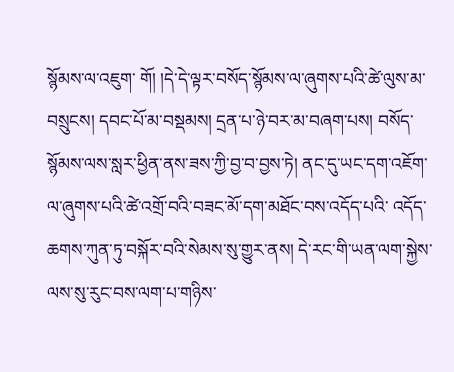སྙོམས་ལ་འཇུག་ གོ། །དེ་དེ་ལྟར་བསོད་སྙོམས་ལ་ཞུགས་པའི་ཚེ་ལུས་མ་བསྲུངས། དབང་པོ་མ་བསྡམས། དྲན་པ་ཉེ་བར་མ་བཞག་པས། བསོད་སྙོམས་ལས་སླར་ཕྱིན་ནས་ཟས་ཀྱི་བྱ་བ་བྱས་ཏེ། ནང་དུ་ཡང་དག་འཇོག་ལ་ཞུགས་པའི་ཚེ་འགྲོ་བའི་བཟང་མོ་དག་མཐོང་བས་འདོད་པའི་ འདོད་ཆགས་ཀུན་ཏུ་བསྐོར་བའི་སེམས་སུ་གྱུར་ནས། དེ་རང་གི་ཡན་ལག་སྐྱེས་ལས་སུ་རུང་བས་ལག་པ་གཉིས་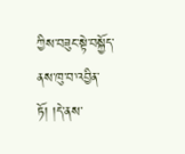ཀྱིས་བཟུང་སྟེ་བསྐྱོད་ནས་ཁུ་བ་འབྱིན་ཏོ། །དེ་ནས་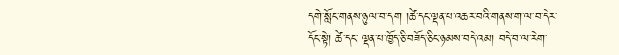དགེ་སློང་གནས་ཉུལ་བ་དག །ཚེ་དང་ལྡན་པ་འཆར་བའི་གནས་ག་ལ་བ་དེར་དོང་སྟེ། ཚེ་དང་ ལྡན་པ་ཁྱོད་ཅི་བཟོད་ཅིང་ཉམས་བདེ་འམ། བདེ་བ་ལ་རེག་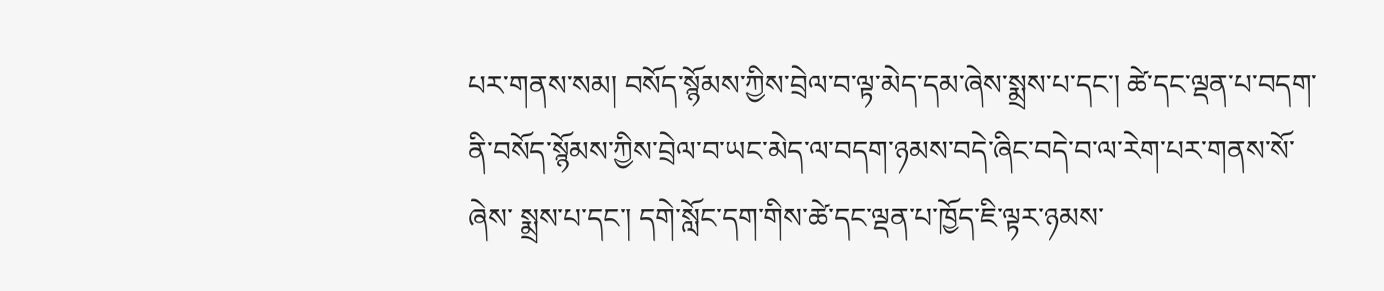པར་གནས་སམ། བསོད་སྙོམས་ཀྱིས་བྲེལ་བ་ལྟ་མེད་དམ་ཞེས་སྨྲས་པ་དང་། ཚེ་དང་ལྡན་པ་བདག་ནི་བསོད་སྙོམས་ཀྱིས་བྲེལ་བ་ཡང་མེད་ལ་བདག་ཉམས་བདེ་ཞིང་བདེ་བ་ལ་རེག་པར་གནས་སོ་ཞེས་ སྨྲས་པ་དང་། དགེ་སློང་དག་གིས་ཚེ་དང་ལྡན་པ་ཁྱོད་ཇི་ལྟར་ཉམས་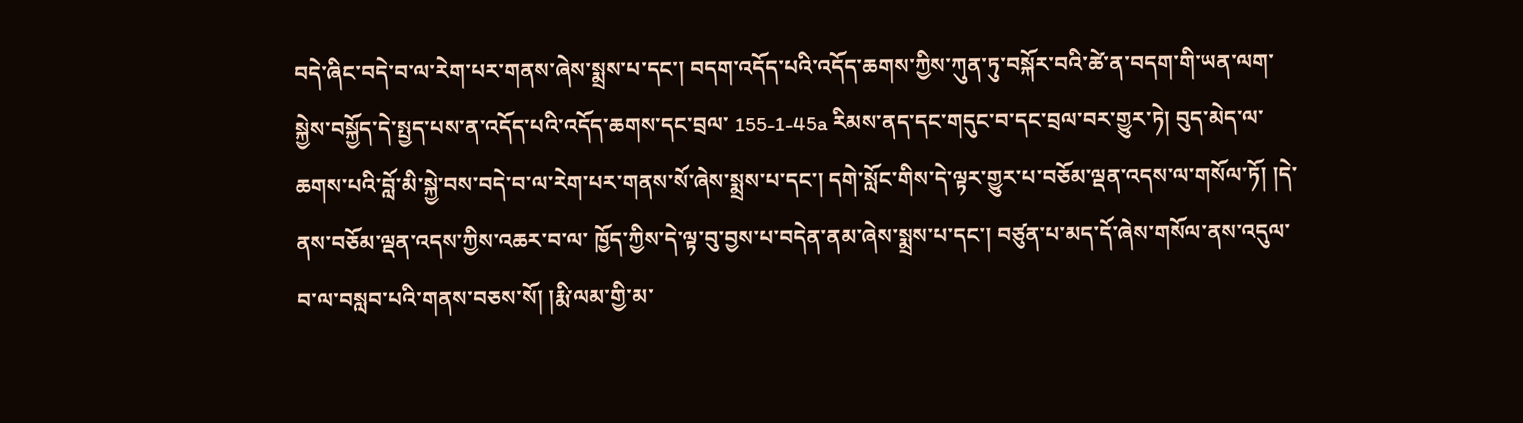བདེ་ཞིང་བདེ་བ་ལ་རེག་པར་གནས་ཞེས་སྨྲས་པ་དང་། བདག་འདོད་པའི་འདོད་ཆགས་ཀྱིས་ཀུན་ཏུ་བསྐོར་བའི་ཚེ་ན་བདག་གི་ཡན་ལག་སྐྱེས་བསྐྱོད་དེ་སྤྱད་པས་ན་འདོད་པའི་འདོད་ཆགས་དང་བྲལ་ 155-1-45a རིམས་ནད་དང་གདུང་བ་དང་བྲལ་བར་གྱུར་ཏེ། བུད་མེད་ལ་ཆགས་པའི་བློ་མི་སྐྱེ་བས་བདེ་བ་ལ་རེག་པར་གནས་སོ་ཞེས་སྨྲས་པ་དང་། དགེ་སློང་གིས་དེ་ལྟར་གྱུར་པ་བཅོམ་ལྡན་འདས་ལ་གསོལ་ཏོ། །དེ་ནས་བཅོམ་ལྡན་འདས་ཀྱིས་འཆར་བ་ལ་ ཁྱོད་ཀྱིས་དེ་ལྟ་བུ་བྱས་པ་བདེན་ནམ་ཞེས་སྨྲས་པ་དང་། བཙུན་པ་མད་དོ་ཞེས་གསོལ་ནས་འདུལ་བ་ལ་བསླབ་པའི་གནས་བཅས་སོ། །རྨི་ལམ་གྱི་མ་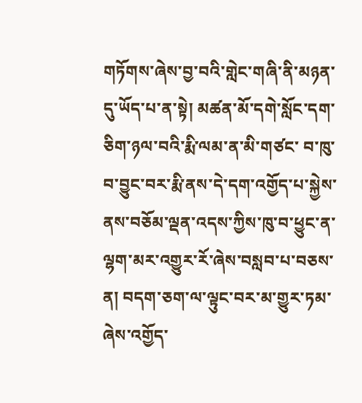གཏོགས་ཞེས་བྱ་བའི་གླེང་གཞི་ནི་མཉན་དུ་ཡོད་པ་ན་སྟེ། མཚན་མོ་དགེ་སློང་དག་ཅིག་ཉལ་བའི་རྨི་ལམ་ན་མི་གཙང་ བ་ཁུ་བ་བྱུང་བར་རྨི་ནས་དེ་དག་འགྱོད་པ་སྐྱེས་ནས་བཅོམ་ལྡན་འདས་ཀྱིས་ཁུ་བ་ཕྱུང་ན་ལྷག་མར་འགྱུར་རོ་ཞེས་བསླབ་པ་བཅས་ན། བདག་ཅག་ལ་ལྟུང་བར་མ་གྱུར་ཏམ་ཞེས་འགྱོད་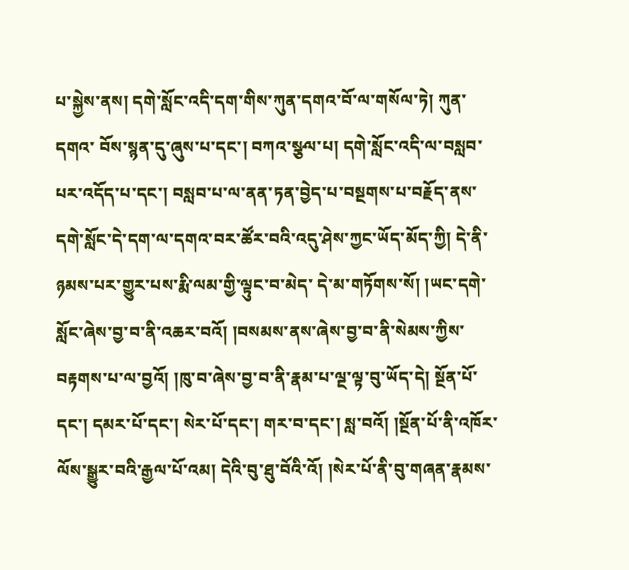པ་སྐྱེས་ནས། དགེ་སློང་འདི་དག་གིས་ཀུན་དགའ་བོ་ལ་གསོལ་ཏེ། ཀུན་དགའ་ བོས་སྙན་དུ་ཞུས་པ་དང་། བཀའ་སྩལ་པ། དགེ་སློང་འདི་ལ་བསླབ་པར་འདོད་པ་དང་། བསླབ་པ་ལ་ནན་ཏན་བྱེད་པ་བསྔགས་པ་བརྗོད་ནས་དགེ་སློང་དེ་དག་ལ་དགའ་བར་ཚོར་བའི་འདུ་ཤེས་ཀྱང་ཡོད་མོད་ཀྱི། དེ་ནི་ཉམས་པར་གྱུར་པས་རྨི་ལམ་གྱི་ལྟུང་བ་མེད་ དེ་མ་གཏོགས་སོ། །ཡང་དགེ་སློང་ཞེས་བྱ་བ་ནི་འཆར་བའོ། །བསམས་ནས་ཞེས་བྱ་བ་ནི་སེམས་ཀྱིས་བརྟགས་པ་ལ་བྱའོ། །ཁུ་བ་ཞེས་བྱ་བ་ནི་རྣམ་པ་ལྔ་ལྟ་བུ་ཡོད་དེ། སྔོན་པོ་དང་། དམར་པོ་དང་། སེར་པོ་དང་། གར་བ་དང་། སླ་བའོ། །སྔོན་པོ་ནི་འཁོར་ ལོས་སྒྱུར་བའི་རྒྱལ་པོ་འམ། དེའི་བུ་ཐུ་བོའི་འོ། །སེར་པོ་ནི་བུ་གཞན་རྣམས་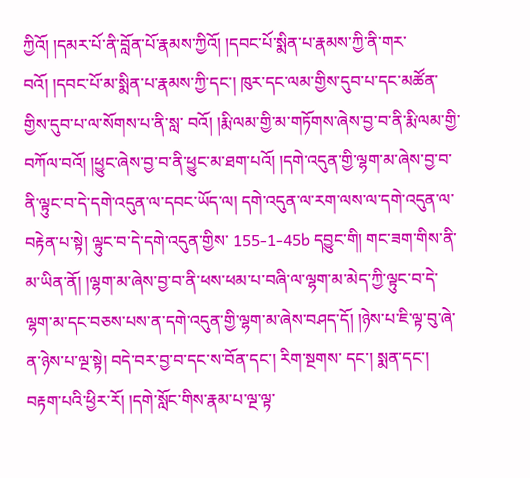ཀྱིའོ། །དམར་པོ་ནི་བློན་པོ་རྣམས་ཀྱིའོ། །དབང་པོ་སྨིན་པ་རྣམས་ཀྱི་ནི་གར་བའོ། །དབང་པོ་མ་སྨིན་པ་རྣམས་ཀྱི་དང་། ཁུར་དང་ལམ་གྱིས་དུབ་པ་དང་མཚོན་གྱིས་དུབ་པ་ལ་སོགས་པ་ནི་སླ་ བའོ། །རྨི་ལམ་གྱི་མ་གཏོགས་ཞེས་བྱ་བ་ནི་རྨི་ལམ་གྱི་བཀོལ་བའོ། །ཕྱུང་ཞེས་བྱ་བ་ནི་ཕྱུང་མ་ཐག་པའོ། །དགེ་འདུན་གྱི་ལྷག་མ་ཞེས་བྱ་བ་ནི་ལྟུང་བ་དེ་དགེ་འདུན་ལ་དབང་ཡོད་ལ། དགེ་འདུན་ལ་རག་ལས་ལ་དགེ་འདུན་ལ་བརྟེན་པ་སྟེ། ལྟུང་བ་དེ་དགེ་འདུན་གྱིས་ 155-1-45b དབྱུང་གི། གང་ཟག་གིས་ནི་མ་ཡིན་ནོ། །ལྷག་མ་ཞེས་བྱ་བ་ནི་ཕས་ཕམ་པ་བཞི་ལ་ལྷག་མ་མེད་ཀྱི་ལྟུང་བ་དེ་ལྷག་མ་དང་བཅས་པས་ན་དགེ་འདུན་གྱི་ལྷག་མ་ཞེས་བཤད་དོ། །ཉེས་པ་ཇི་ལྟ་བུ་ཞེ་ན་ཉེས་པ་ལྔ་སྟེ། བདེ་བར་བྱ་བ་དང་ས་བོན་དང་། རིག་སྔགས་ དང་། སྨན་དང་། བརྟག་པའི་ཕྱིར་རོ། །དགེ་སློང་གིས་རྣམ་པ་ལྔ་ལྟ་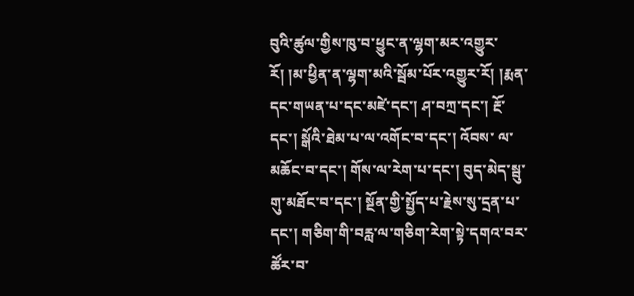བུའི་ཚུལ་གྱིས་ཁུ་བ་ཕྱུང་ན་ལྷག་མར་འགྱུར་རོ། །མ་ཕྱིན་ན་ལྷག་མའི་སྦོམ་པོར་འགྱུར་རོ། །རྨན་དང་གཡན་པ་དང་མཛེ་དང་། ཤ་བཀྲ་དང་། རྔོ་དང་། སྒོའི་ཐེམ་པ་ལ་འགོང་བ་དང་། འོབས་ ལ་མཆོང་བ་དང་། གོས་ལ་རེག་པ་དང་། བུད་མེད་སྦུ་གུ་མཐོང་བ་དང་། སྔོན་གྱི་སྤྱོད་པ་རྗེས་སུ་དྲན་པ་དང་། གཅིག་གི་བརླ་ལ་གཅིག་རེག་སྟེ་དགའ་བར་ཚོར་བ་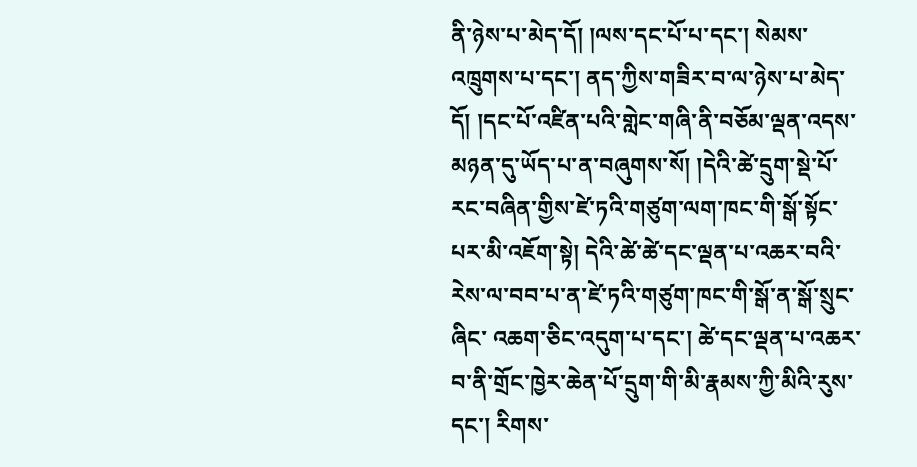ནི་ཉེས་པ་མེད་དོ། །ལས་དང་པོ་པ་དང་། སེམས་འཁྲུགས་པ་དང་། ནད་ཀྱིས་གཟིར་བ་ལ་ཉེས་པ་མེད་ དོ། །དང་པོ་འཛིན་པའི་གླེང་གཞི་ནི་བཅོམ་ལྡན་འདས་མཉན་དུ་ཡོད་པ་ན་བཞུགས་སོ། །དེའི་ཚེ་དྲུག་སྡེ་པོ་རང་བཞིན་གྱིས་ཛེ་ཏའི་གཙུག་ལག་ཁང་གི་སྒོ་སྟོང་པར་མི་འཇོག་སྟེ། དེའི་ཚེ་ཚེ་དང་ལྡན་པ་འཆར་བའི་རེས་ལ་བབ་པ་ན་ཛེ་ཏའི་གཙུག་ཁང་གི་སྒོ་ན་སྒོ་སྲུང་ཞིང་ འཆག་ཅིང་འདུག་པ་དང་། ཚེ་དང་ལྡན་པ་འཆར་བ་ནི་གྲོང་ཁྱེར་ཆེན་པོ་དྲུག་གི་མི་རྣམས་ཀྱི་མིའི་རུས་དང་། རིགས་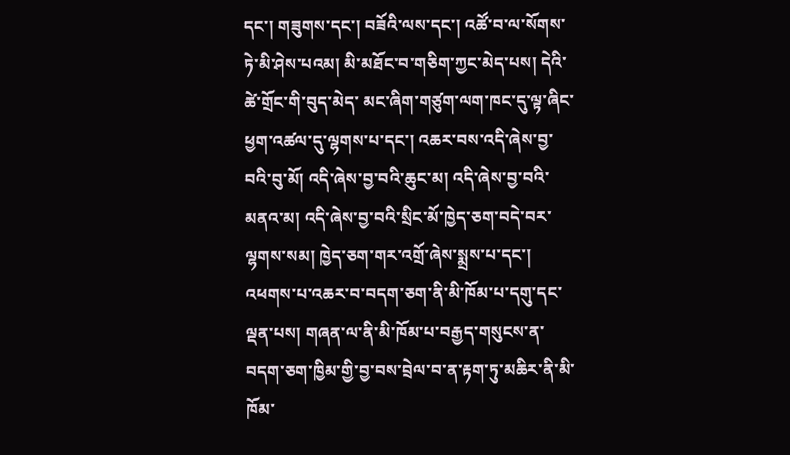དང་། གཟུགས་དང་། བཟོའི་ལས་དང་། འཚོ་བ་ལ་སོགས་ཏེ་མི་ཤེས་པའམ། མི་མཐོང་བ་གཅིག་ཀྱང་མེད་པས། དེའི་ཚེ་གྲོང་གི་བུད་མེད་ མང་ཞིག་གཙུག་ལག་ཁང་དུ་ལྟ་ཞིང་ཕྱག་འཚལ་དུ་ལྷགས་པ་དང་། འཆར་བས་འདི་ཞེས་བྱ་བའི་བུ་མོ། འདི་ཞེས་བྱ་བའི་ཆུང་མ། འདི་ཞེས་བྱ་བའི་མནའ་མ། འདི་ཞེས་བྱ་བའི་སྲིང་མོ་ཁྱེད་ཅག་བདེ་བར་ལྷགས་སམ། ཁྱེད་ཅག་གར་འགྲོ་ཞེས་སྨྲས་པ་དང་། འཕགས་པ་འཆར་བ་བདག་ཅག་ནི་མི་ཁོམ་པ་དགུ་དང་ལྡན་པས། གཞན་ལ་ནི་མི་ཁོམ་པ་བརྒྱད་གསུངས་ན་བདག་ཅག་ཁྱིམ་གྱི་བྱ་བས་བྲེལ་བ་ན་རྟག་ཏུ་མཆིར་ནི་མི་ཁོམ་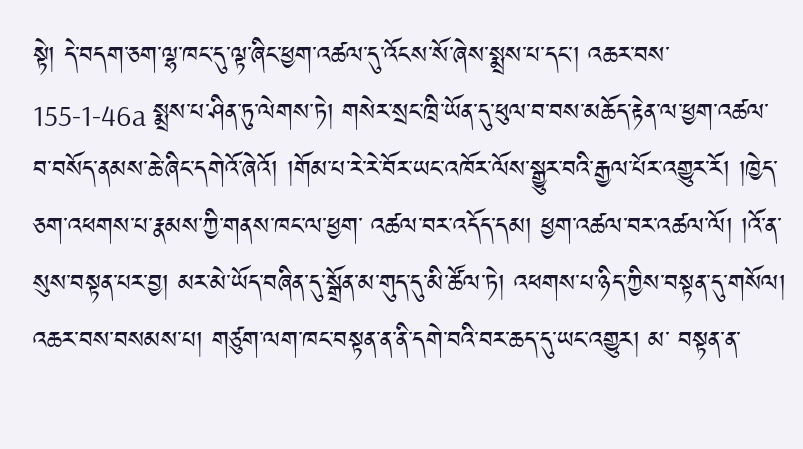སྟེ། དེ་བདག་ཅག་ལྷ་ཁང་དུ་ལྟ་ཞིང་ཕྱག་འཚལ་དུ་འོངས་སོ་ཞེས་སྨྲས་པ་དང་། འཆར་བས་ 155-1-46a སྨྲས་པ་ཤིན་ཏུ་ལེགས་ཏེ། གསེར་སྲང་ཁྲི་ཡོན་དུ་ཕུལ་བ་བས་མཆོད་རྟེན་ལ་ཕྱག་འཚལ་བ་བསོད་ནམས་ཆེ་ཞིང་དགེའོ་ཞེའོ། །གོམ་པ་རེ་རེ་བོར་ཡང་འཁོར་ལོས་སྒྱུར་བའི་རྒྱལ་པོར་འགྱུར་རོ། །ཁྱེད་ཅག་འཕགས་པ་རྣམས་ཀྱི་གནས་ཁང་ལ་ཕྱག་ འཚལ་བར་འདོད་དམ། ཕྱག་འཚལ་བར་འཚལ་ལོ། །འོ་ན་སུས་བསྟན་པར་བྱ། མར་མེ་ཡོད་བཞིན་དུ་སྒྲོན་མ་གུད་དུ་མི་ཚོལ་ཏེ། འཕགས་པ་ཉིད་ཀྱིས་བསྟན་དུ་གསོལ། འཆར་བས་བསམས་པ། གཙུག་ལག་ཁང་བསྟན་ན་ནི་དགེ་བའི་བར་ཆད་དུ་ཡང་འགྱུར། མ་ བསྟན་ན་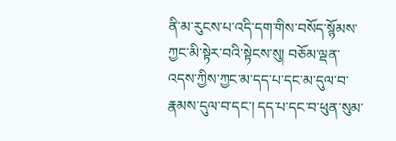ནི་མ་རུངས་པ་འདི་དག་གིས་བསོད་སྙོམས་ཀྱང་མི་སྟེར་བའི་སྟེངས་སུ། བཅོམ་ལྡན་འདས་ཀྱིས་ཀྱང་མ་དད་པ་དང་མ་དུལ་བ་རྣམས་དུལ་བ་དང་། དད་པ་དང་བ་ཕུན་སུམ་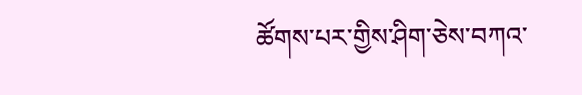ཚོགས་པར་གྱིས་ཤིག་ཅེས་བཀའ་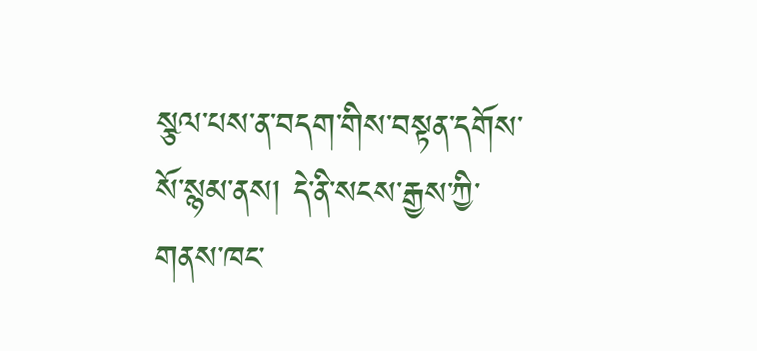སྩལ་པས་ན་བདག་གིས་བསྟན་དགོས་སོ་སྙམ་ནས། དེ་ནི་སངས་རྒྱས་ཀྱི་ གནས་ཁང་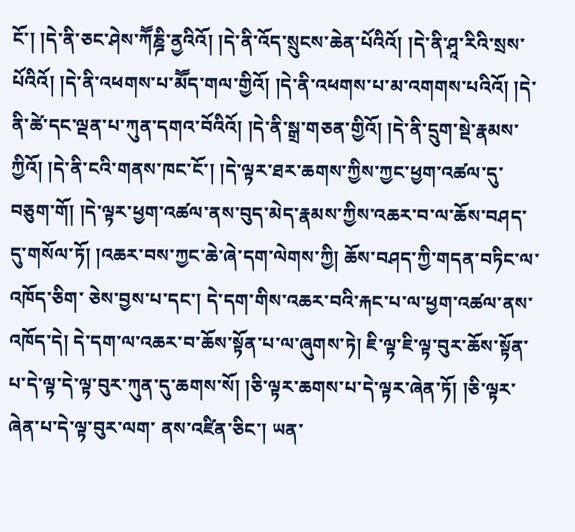ངོ་། །དེ་ནི་ཅང་ཤེས་ཀཽཎྜི་ནྱའིའོ། །དེ་ནི་འོད་སྲུངས་ཆེན་པོའིའོ། །དེ་ནི་ཤཱ་རིའི་སྲས་པོའིའོ། །དེ་ནི་འཕགས་པ་མཽད་གལ་གྱིའོ། །དེ་ནི་འཕགས་པ་མ་འགགས་པའིའོ། །དེ་ནི་ཚེ་དང་ལྡན་པ་ཀུན་དགའ་བོའིའོ། །དེ་ནི་སྒྲ་གཅན་གྱིའོ། །དེ་ནི་དྲུག་སྡེ་རྣམས་ ཀྱིའོ། །དེ་ནི་ངའི་གནས་ཁང་ངོ་། །དེ་ལྟར་ཐར་ཆགས་ཀྱིས་ཀྱང་ཕྱག་འཚལ་དུ་བཅུག་གོ། །དེ་ལྟར་ཕྱག་འཚལ་ནས་བུད་མེད་རྣམས་ཀྱིས་འཆར་བ་ལ་ཆོས་བཤད་དུ་གསོལ་ཏོ། །འཆར་བས་ཀྱང་ཆེ་ཞེ་དག་ལེགས་ཀྱི། ཆོས་བཤད་ཀྱི་གདན་བཏིང་ལ་འཁོད་ཅིག་ ཅེས་བྱས་པ་དང་། དེ་དག་གིས་འཆར་བའི་རྐང་པ་ལ་ཕྱག་འཚལ་ནས་འཁོད་དེ། དེ་དག་ལ་འཆར་བ་ཆོས་སྟོན་པ་ལ་ཞུགས་ཏེ། ཇི་ལྟ་ཇི་ལྟ་བུར་ཆོས་སྟོན་པ་དེ་ལྟ་དེ་ལྟ་བུར་ཀུན་དུ་ཆགས་སོ། །ཅི་ལྟར་ཆགས་པ་དེ་ལྟར་ཞེན་ཏོ། །ཅི་ལྟར་ཞེན་པ་དེ་ལྟ་བུར་ལག་ ནས་འཛིན་ཅིང་། ཡན་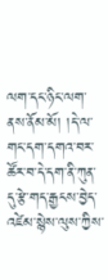ལག་དང་ཉིང་ལག་ནས་ནོམ་མོ། །དེ་ལ་གང་དག་དགའ་བར་ཚོར་བ་དེ་དག་ནི་ཀུན་དུ་རྩེ་གད་རྒྱངས་བྱེད་འཛེམ་སྙེས་ལུས་ཀྱིས་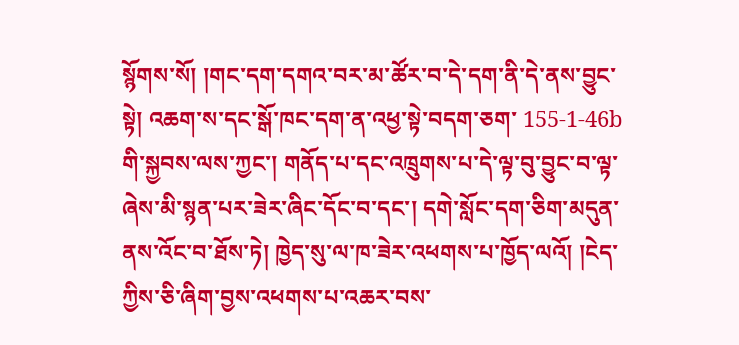སྙོགས་སོ། །གང་དག་དགའ་བར་མ་ཚོར་བ་དེ་དག་ནི་དེ་ནས་བྱུང་སྟེ། འཆག་ས་དང་སྒོ་ཁང་དག་ན་འཕྱ་སྟེ་བདག་ཅག་ 155-1-46b གི་སྐྱབས་ལས་ཀྱང་། གནོད་པ་དང་འཁྲུགས་པ་དེ་ལྟ་བུ་བྱུང་བ་ལྟ་ཞེས་མི་སྙན་པར་ཟེར་ཞིང་དོང་བ་དང་། དགེ་སློང་དག་ཅིག་མདུན་ནས་འོང་བ་ཐོས་ཏེ། ཁྱེད་སུ་ལ་ཁ་ཟེར་འཕགས་པ་ཁྱོད་ལའོ། །ངེད་ཀྱིས་ཅི་ཞིག་བྱས་འཕགས་པ་འཆར་བས་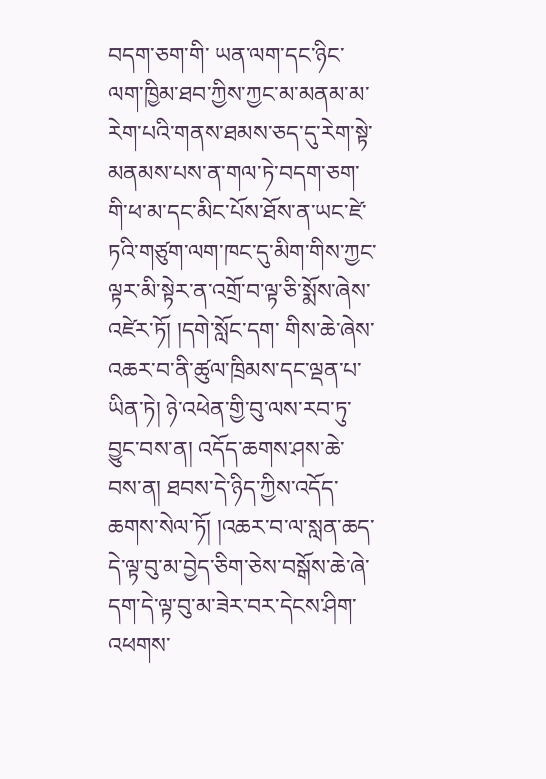བདག་ཅག་གི་ ཡན་ལག་དང་ཉིང་ལག་ཁྱིམ་ཐབ་ཀྱིས་ཀྱང་མ་མནམ་མ་རེག་པའི་གནས་ཐམས་ཅད་དུ་རེག་སྟེ་མནམས་པས་ན་གལ་ཏེ་བདག་ཅག་གི་ཕ་མ་དང་མིང་པོས་ཐོས་ན་ཡང་ཛེ་ཏའི་གཙུག་ལག་ཁང་དུ་མིག་གིས་ཀྱང་ལྟར་མི་སྟེར་ན་འགྲོ་བ་ལྟ་ཅི་སྨོས་ཞེས་འཛེར་ཏོ། །དགེ་སློང་དག་ གིས་ཆེ་ཞེས་འཆར་བ་ནི་ཚུལ་ཁྲིམས་དང་ལྡན་པ་ཡིན་ཏེ། ཉེ་འཕེན་གྱི་བུ་ལས་རབ་ཏུ་བྱུང་བས་ན། འདོད་ཆགས་ཤས་ཆེ་བས་ན། ཐབས་དེ་ཉིད་ཀྱིས་འདོད་ཆགས་སེལ་ཏོ། །འཆར་བ་ལ་སླན་ཆད་དེ་ལྟ་བུ་མ་བྱེད་ཅིག་ཅེས་བསྒོས་ཆེ་ཞེ་དག་དེ་ལྟ་བུ་མ་ཟེར་བར་དེངས་ཤིག་ འཕགས་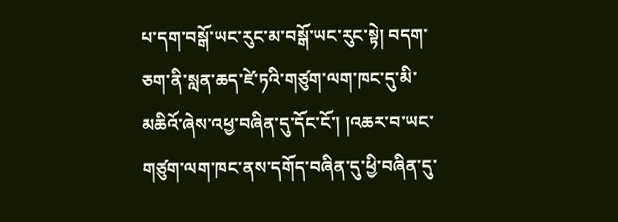པ་དག་བསྒོ་ཡང་རུང་མ་བསྒོ་ཡང་རུང་སྟེ། བདག་ཅག་ནི་སླན་ཆད་ཛེ་ཏའི་གཙུག་ལག་ཁང་དུ་མི་མཆིའོ་ཞེས་འཕྱ་བཞིན་དུ་དོང་ངོ་། །འཆར་བ་ཡང་གཙུག་ལག་ཁང་ནས་དགོད་བཞིན་དུ་ཕྱི་བཞིན་དུ་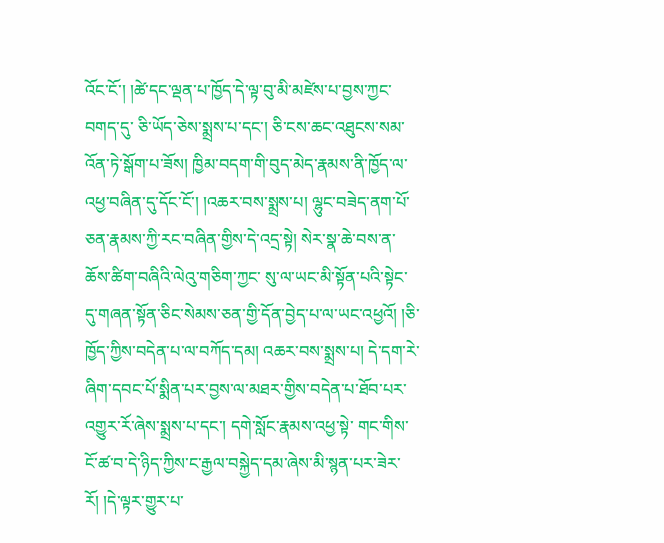འོང་ངོ་། །ཚེ་དང་ལྡན་པ་ཁྱོད་དེ་ལྟ་བུ་མི་མཛེས་པ་བྱས་ཀྱང་བགད་དུ་ ཅི་ཡོད་ཅེས་སྨྲས་པ་དང་། ཅི་ངས་ཆང་འཐུངས་སམ་འོན་ཏེ་སྒོག་པ་ཟོས། ཁྱིམ་བདག་གི་བུད་མེད་རྣམས་ནི་ཁྱོད་ལ་འཕྱ་བཞིན་དུ་དོང་ངོ་། །འཆར་བས་སྨྲས་པ། ལྷུང་བཟེད་ནག་པོ་ཅན་རྣམས་ཀྱི་རང་བཞིན་གྱིས་དེ་འདྲ་སྟེ། སེར་སྣ་ཆེ་བས་ན་ཆོས་ཚིག་བཞིའི་ལེའུ་གཅིག་ཀྱང་ སུ་ལ་ཡང་མི་སྟོན་པའི་སྟེང་དུ་གཞན་སྟོན་ཅིང་སེམས་ཅན་གྱི་དོན་བྱེད་པ་ལ་ཡང་འཕྱའོ། །ཅི་ཁྱོད་ཀྱིས་བདེན་པ་ལ་བཀོད་དམ། འཆར་བས་སྨྲས་པ། དེ་དག་རེ་ཞིག་དབང་པོ་སྨིན་པར་བྱས་ལ་མཐར་གྱིས་བདེན་པ་ཐོབ་པར་འགྱུར་རོ་ཞེས་སྨྲས་པ་དང་། དགེ་སློང་རྣམས་འཕྱ་སྟེ་ གང་གིས་ངོ་ཚ་བ་དེ་ཉིད་ཀྱིས་ང་རྒྱལ་བསྐྱེད་དམ་ཞེས་མི་སྙན་པར་ཟེར་རོ། །དེ་ལྟར་གྱུར་པ་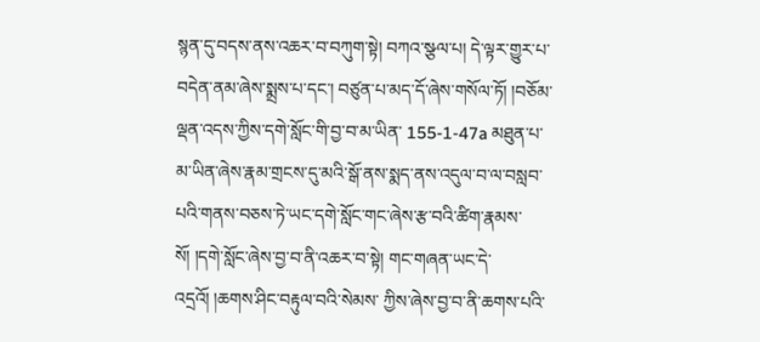སྙན་དུ་བདས་ནས་འཆར་བ་བཀུག་སྟེ། བཀའ་སྩལ་པ། དེ་ལྟར་གྱུར་པ་བདེན་ནམ་ཞེས་སྨྲས་པ་དང་། བཙུན་པ་མད་དོ་ཞེས་གསོལ་ཏོ། །བཅོམ་ལྡན་འདས་ཀྱིས་དགེ་སློང་གི་བྱ་བ་མ་ཡིན་ 155-1-47a མཐུན་པ་མ་ཡིན་ཞེས་རྣམ་གྲངས་དུ་མའི་སྒོ་ནས་སྨད་ནས་འདུལ་བ་ལ་བསླབ་པའི་གནས་བཅས་ཏེ་ཡང་དགེ་སློང་གང་ཞེས་རྩ་བའི་ཚིག་རྣམས་སོ། །དགེ་སློང་ཞེས་བྱ་བ་ནི་འཆར་བ་སྟེ། གང་གཞན་ཡང་དེ་འདྲའོ། །ཆགས་ཤིང་བརྟུལ་བའི་སེམས་ ཀྱིས་ཞེས་བྱ་བ་ནི་ཆགས་པའི་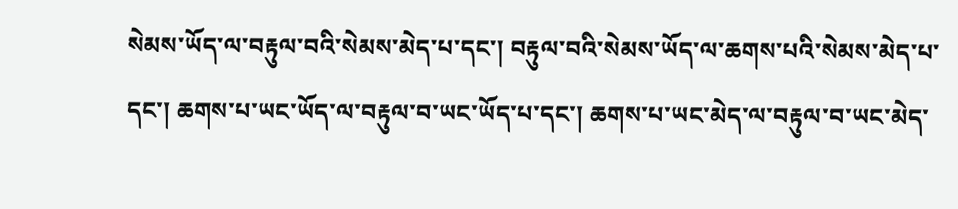སེམས་ཡོད་ལ་བརྟུལ་བའི་སེམས་མེད་པ་དང་། བརྟུལ་བའི་སེམས་ཡོད་ལ་ཆགས་པའི་སེམས་མེད་པ་དང་། ཆགས་པ་ཡང་ཡོད་ལ་བརྟུལ་བ་ཡང་ཡོད་པ་དང་། ཆགས་པ་ཡང་མེད་ལ་བརྟུལ་བ་ཡང་མེད་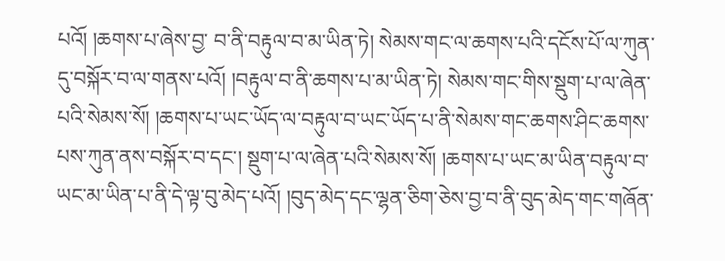པའོ། །ཆགས་པ་ཞེས་བྱ་ བ་ནི་བརྟུལ་བ་མ་ཡིན་ཏེ། སེམས་གང་ལ་ཆགས་པའི་དངོས་པོ་ལ་ཀུན་དུ་བསྐོར་བ་ལ་གནས་པའོ། །བརྟུལ་བ་ནི་ཆགས་པ་མ་ཡིན་ཏེ། སེམས་གང་གིས་སྡུག་པ་ལ་ཞེན་པའི་སེམས་སོ། །ཆགས་པ་ཡང་ཡོད་ལ་བརྟུལ་བ་ཡང་ཡོད་པ་ནི་སེམས་གང་ཆགས་ཤིང་ཆགས་ པས་ཀུན་ནས་བསྐོར་བ་དང་། སྡུག་པ་ལ་ཞེན་པའི་སེམས་སོ། །ཆགས་པ་ཡང་མ་ཡིན་བརྟུལ་བ་ཡང་མ་ཡིན་པ་ནི་དེ་ལྟ་བུ་མེད་པའོ། །བུད་མེད་དང་ལྷན་ཅིག་ཅེས་བྱ་བ་ནི་བུད་མེད་གང་གཞོན་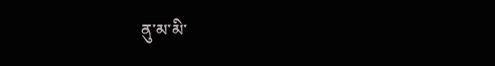ནུ་མ་མི་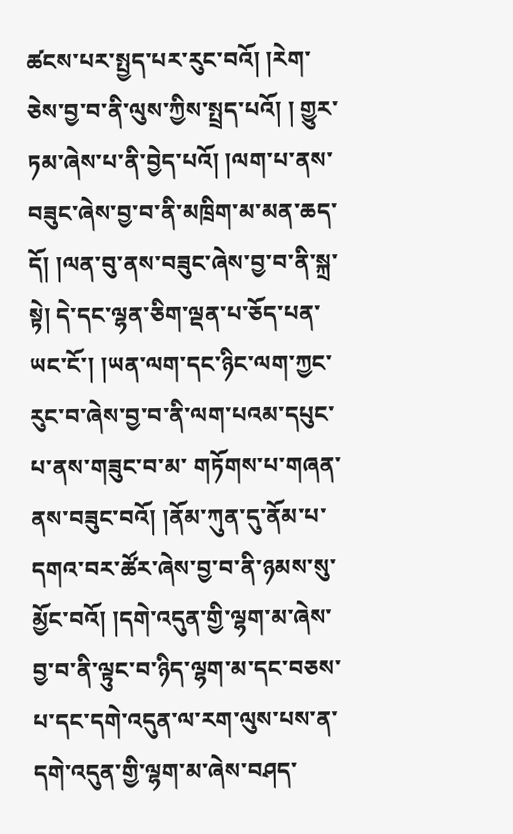ཚངས་པར་སྤྱད་པར་རུང་བའོ། །རེག་ཅེས་བྱ་བ་ནི་ལུས་ཀྱིས་སྤྲད་པའོ། ། གྱུར་ཏམ་ཞེས་པ་ནི་བྱེད་པའོ། །ལག་པ་ནས་བཟུང་ཞེས་བྱ་བ་ནི་མཁྲིག་མ་མན་ཆད་དོ། །ལན་བུ་ནས་བཟུང་ཞེས་བྱ་བ་ནི་སྐྲ་སྟེ། དེ་དང་ལྷན་ཅིག་ལྡན་པ་ཅོད་པན་ཡང་ངོ་། །ཡན་ལག་དང་ཉིང་ལག་ཀྱང་རུང་བ་ཞེས་བྱ་བ་ནི་ལག་པའམ་དཔུང་པ་ནས་གཟུང་བ་མ་ གཏོགས་པ་གཞན་ནས་བཟུང་བའོ། །ནོམ་ཀུན་དུ་ནོམ་པ་དགའ་བར་ཚོར་ཞེས་བྱ་བ་ནི་ཉམས་སུ་མྱོང་བའོ། །དགེ་འདུན་གྱི་ལྷག་མ་ཞེས་བྱ་བ་ནི་ལྟུང་བ་ཉིད་ལྷག་མ་དང་བཅས་པ་དང་དགེ་འདུན་ལ་རག་ལུས་པས་ན་དགེ་འདུན་གྱི་ལྷག་མ་ཞེས་བཤད་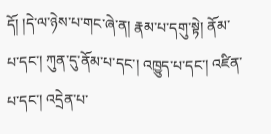དོ། །དེ་ལ་ཉེས་པ་གང་ཞེ་ན། རྣམ་པ་དགུ་སྟེ། ནོམ་པ་དང་། ཀུན་དུ་ནོམ་པ་དང་། འཁྱུད་པ་དང་། འཛིན་པ་དང་། འདྲེན་པ་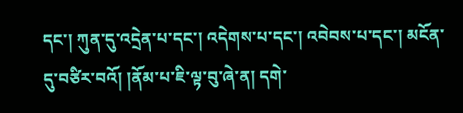དང་། ཀུན་དུ་འདྲེན་པ་དང་། འདེགས་པ་དང་། འབེབས་པ་དང་། མངོན་དུ་བཙིར་བའོ། །ནོམ་པ་ཇི་ལྟ་བུ་ཞེ་ན། དགེ་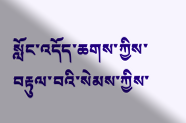སློང་འདོད་ཆགས་ཀྱིས་བརྟུལ་བའི་སེམས་ཀྱིས་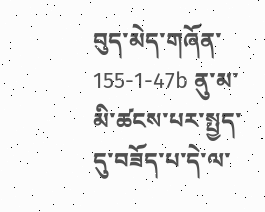བུད་མེད་གཞོན་ 155-1-47b ནུ་མ་མི་ཚངས་པར་སྤྱད་དུ་བཟོད་པ་དེ་ལ་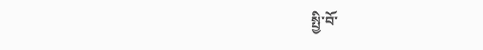སྤྱི་བོ་